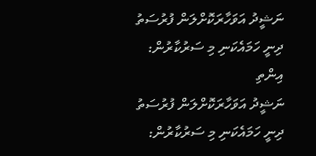ނަޝީދު އަވަހާރަކޮށްލަން ފުރުސަތު ދިނީ ހަމައެކަނި މި ސަރުކާރުން: އިންތި
ނަޝީދު އަވަހާރަކޮށްލަން ފުރުސަތު ދިނީ ހަމައެކަނި މި ސަރުކާރުން: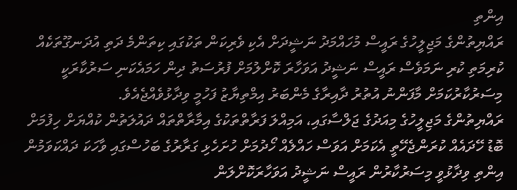އިންތި
ރައްޔިތުންގެ މަޖިލީހުގެ ރައީސް މުހައްމަދު ނަޝީދަށް އެކި ވެރިކަން ތަކުގައި ކިތަންމެ ދަތި އުދަނގޫތަކެއް ކުރިމަތި ކުރި ނަމަވެސް ރައީސް ނަޝީދު އަވަހާރަ ކޮށްލުމަށް ފުރުސަތު ދިން ހަމައެކަނި ސަރުކާރަކީ މިސަރުކާރުކަމަށް މާފަންނު އުތުރު ދާއިރާގެ މެންބަރު އިމްތިޔާޒު ފަހުމީ ވިދާޅުވެއްޖެއެވެ.
ރައްޔިތުންގެ މަޖިލީހުގެ މިއަދުގެ ޖަލްސާގައި، އަމިއްލަ ފަރާތްތަކުގެ އިމާރާތްތައް ދައުލަތުން ކުއްޔަށް ހިފުމަށް ބޮޑު ހޭދައެއް ކުރަންޖެހޭތީ އެކަމަށް އަވަސް ހައްލެއް ހޯދުމަށް ހުށަހެޅި ގަރާރުގެ ބަހުސްގައި ވާހަކަ ދައްކަވަމުން އިންތި ވިދާޅުވީ މިސަރުކާރުން ރައީސް ނަޝީދު އަވަހާރަކޮށްލަން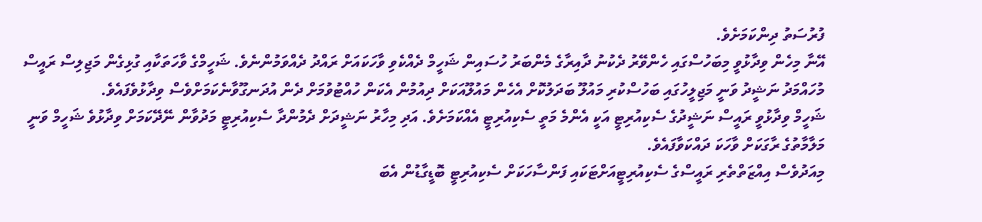ފުރުސަތު ދިންކަމަށެވެ.
އޭނާ މިހެން ވިދާޅުވީ މިބަހުސްގައި ހެންވޭރު ދެކުނު ދާއިރާގެ މެންބަރު ހުސައިން ޝަހީމް ދެއްކެވި ވާހަކައަށް ރައްދު ދެއްވަމުންނެވެ. ޝަހީމްގެ ވާހަތަކާއި ގުޅިގެން މަޖިލިސް ރައީސް މުހައްމަދު ނަޝީދު ވަނީ މަޖިލީހުގައި ބަހުސްކުރި މައުލޫ ބަދަލުކޮށް އެހެން މައުލޫއަކަށް ދިއުމުން އެކަން ހުއްޓުވުމަށް ދެން އުދަނގޫވާނެކަމަށްވެސް ވިދާޅުވެފައެވެ.
ޝަހީމް ވިދާޅުވީ ރައީސް ނަޝީދުގެ ސެކިއުރިޓީ އަކީ އެންމެ މަތީ ސެކިއުރިޓީ އެއްކަމަށެވެ. އަދި މިހާރު ނަޝީދަށް ދެމުންދާ ސެކިއުރިޓީ މަދުވާން ނޭދޭކަމަށް ވިދާޅުވެ ޝަހީމް ވަނީ މަލާމާތުގެ ރާގަކަށް ވާހަކަ ދައްކަވާފައެވެ.
މިއަދުވެސް އިއްޒަތްތެރި ރައީސްގެ ސެކިއުރިޓީއަށްޓަކައި ފަންސާހަކަށް ސެކިއުރިޓީ ބޮޑީގާޑުން އެބަ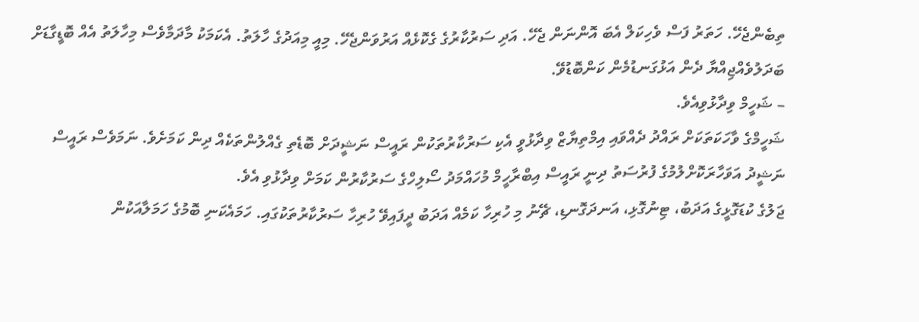ތިބެންޖެހޭ. ހަތަރު ފަސް ވެހިކަލް އެބަ އޮންނަން ޖެހޭ. އަދި ސަރުކާރުގެ ގެކޮޅެއް އަރުވަންޖެހޭ. މިއީ މިއަދުގެ ހާލަތު. އެކަމަކު މާދަމާވެސް މިހާލަތު އެއް ބޮޑީގާޑަށް ބަދަލުވެއްޖިއްޔާ ދެން އަޅުގަނޑުމެން ކަންބޮޑުވޭ.
– ޝަހީމް ވިދާޅުވިއެވެ.
ޝަހީމްގެ ވާހަކަތަކަށް ރައްދު ދެއްވައި އިމްތިޔާޒް ވިދާޅުވީ އެކި ސަރުކާރުތަކުން ރައީސް ނަޝީދަށް ބޮޑެތި ގެއްލުންތަކެއް ދިން ކަމަށެވެ. ނަމަވެސް ރައީސް ނަޝީދު އަވަހާރަކޮށްލުމުގެ ފުރުސަތު ދިނީ ރައީސް އިބްރާހީމް މުހައްމަދު ސޯލިހްގެ ސަރުކާރުން ކަމަށް ވިދާޅުވި އެވެ.
ޖަލުގެ ކުޑަގޮޅީގެ އަދަބު، ޓިނުގޮޅި، އަނދަގޮނޑި، ޗޭނު މި ހުރިހާ ކަމެއް އަދަބު ދީފައިވޭ ހުރިހާ ސަރުކާރުތަކުގައި. ހަމައެކަނި ބޮމުގެ ހަމަލާއަކުން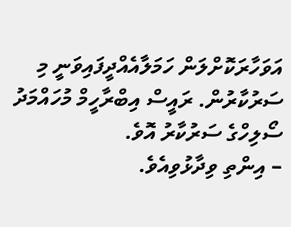އަވަހާރަކޮށްލަން ހަމަލާއެއްދީފައިވަނީ މި ސަރުކާރުން. ރައީސް އިބްރާހީމް މުހައްމަދު ސޯލިހްގެ ސަރުކާރު އޮވެ.
– އިންތި ވިދާޅުވިއެވެ.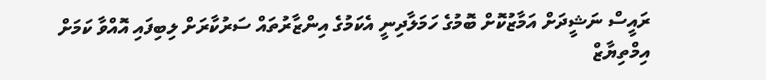ރައީސް ނަޝީދަށް އަމާޒުކޮށް ބޮމުގެ ހަމަލާދިނީ އެކަމުގެ އިންޒާރުތައް ސަރުކާރަށް ލިބިފައި އޮއްވާ ކަމަށް އިމްތިޔާޒް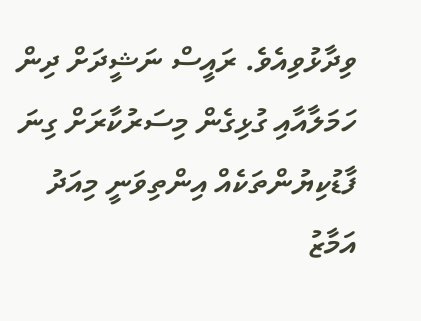ވިދާޅުވިއެވެ. ރައީސް ނަޝީދަށް ދިން ހަމަލާއާއި ގުޅިގެން މިސަރުކާރަށް ގިނަ ފާޑުކިޔުންތަކެއް އިންތިވަނީ މިއަދު އަމާޒު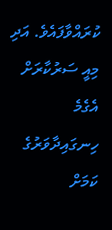ކުރައްވާފައެވެ. އަދި މިއީ ސަރުކާރަށް އެގެމެ ހިނގައިދާވަރުގެ ކަމަށް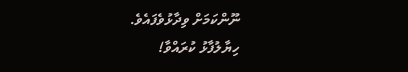ނޫންކަމަށް ވިދާޅުވެފައެވެ.
ހިޔާލުފާޅު ކުރައްވާ!